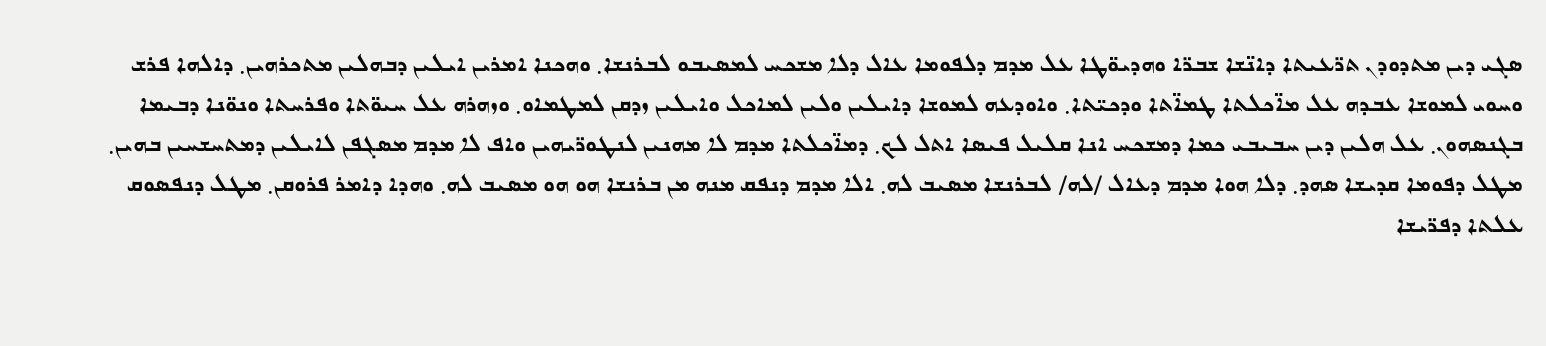ܣܓܝ ܕܝܢ ܡܬܕܘܕܢ ܬܪ̈ܥܝܬܐ ܕܐܢ̈ܫܐ ܫܒܪ̈ܐ ܘܗܕܝܘ̈ܛܐ ܥܠ ܡܕܡ ܕܠܦܘܡܐ ܥܐܠ ܕܠܐ ܡܫܟܚ ܠܡܣܝܒܘ ܠܒܪܢܫܐ܂ ܘܗܟܢܐ ܐܡܪܝܢ ܐܝܠܝܢ ܕܒܗܠܝܢ ܡܬܟܪܗܝܢ܂ ܕܐܠܗܐ ܦܪܫ ܘܚܘܝ ܠܡܘܫܐ ܥܒܕܗ ܥܠ ܡܐ̈ܟܠܬܐ ܛܡܐ̈ܬܐ ܘܕܟܝ̈ܬܐ܂ ܘܐܘܕܥܗ ܠܡܘܫܐ ܕܐܝܠܝܢ ܘܠܝܢ ܠܡܐܟܠ ܘܐܝܠܝܢ ܙܕܩܢ ܠܡܛܡܐܘ܂ ܘܙܗܪܗ ܥܠ ܚܝܘ̈ܬܐ ܘܦܪܚܬܐ ܘܢܘ̈ܢܐ ܕܒܝܡܐ ܒܓܢܣܗܘܢ܂ ܥܠ ܗܠܝܢ ܕܝܢ ܚܒܝܒܝ ܟܡܐ ܕܡܫܟܚ ܐܢܐ ܩܠܝܠ ܦܝܣܐ ܐܬܠ ܠܟ܂ ܕܡܐ̈ܟܠܬܐ ܡܕܡ ܠܐ ܡܗܢܝܢ ܠܢܛܘܪ̈ܝܗܝܢ ܘܐܦ ܠܐ ܡܕܡ ܡܣܓܦܢ ܠܐܝܠܝܢ ܕܡܬܚܫܚܝܢ ܒܗܝܢ܂ ܡܛܠ ܕܦܘܡܐ ܩܕܝܫܐ ܣܗܕ܂ ܕܠܐ ܗܘܐ ܡܕܡ ܕܥܐܠ /ܠܗ/ ܠܒܪܢܫܐ ܡܣܝܒ ܠܗ܂ ܐܠܐ ܡܕܡ ܕܢܦܩ ܡܢܗ ܡܢ ܒܪܢܫܐ ܗܘ ܗܘ ܡܣܝܒ ܠܗ܂ ܘܗܕܐ ܕܐܡܪ ܦܪܘܩܢ܂ ܡܛܠ ܕܢܦܣܘܩ ܥܠܬܐ ܕܦܪ̈ܝܫܐ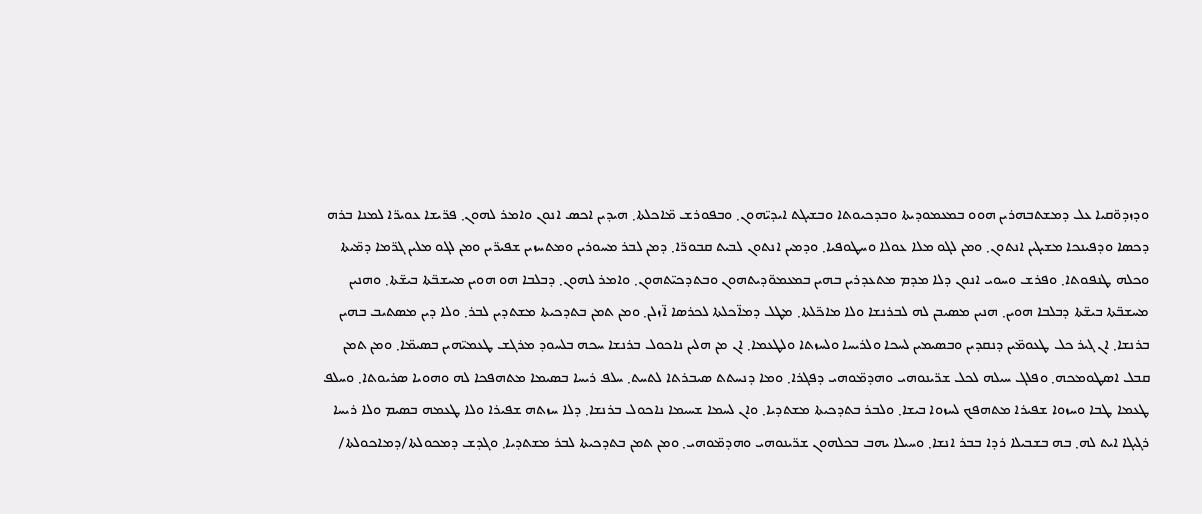ܘܕܙܕܘ̈ܩܝܐ ܥܠ ܕܡܫܬܒܗܪܝܢ ܗܘܘ ܒܡܥܡܘܕܝܬܐ ܘܒܕܟܝܘܬܐ ܘܒܫܝܓܬ ܐܝܕܝ̈ܗܘܢ܂ ܘܒܦܘܪܫ ܡ̈ܐܟܠܬܐ܂ ܗܝܕܝܢ ܐܟܣ ܐܢܘܢ ܘܐܡܪ ܠܗܘܢ܂ ܦܪ̈ܝܫܐ ܥܘܝܪ̈ܐ ܠܡܢܐ ܒܪܗ ܕܟܣܐ ܘܕܦܝܢܟܐ ܡܫܝܓܝܢ ܐܢܬܘܢ܂ ܘܡܢ ܠܓܘ ܡܠܐ ܥܘܠܐ ܘܚܛܘܦܝܐ܂ ܘܕܡܝܢ ܐܢܬܘܢ ܠܒܝܬ ܩܒܘܪ̈ܐ܂ ܕܡܢ ܠܒܪ ܡܚܘܪܝܢ ܘܡܬܚܙܝܢ ܫܦܝܪ̈ܝܢ ܘܡܢ ܠܓܘ ܡܠܝܢ ܓܪ̈ܡܐ ܕܡ̈ܝܬܐ ܘܟܠܗ ܛܢܦܘܬܐ܂ ܘܦܪܫ ܘܚܘܝ ܐܢܘܢ ܕܠܐ ܡܕܡ ܡܬܥܕܪܝܢ ܒܗܝܢ ܒܡܥܡܘ̈ܕܝܬܗܘܢ ܘܒܬܕܟܝ̈ܬܗܘܢ܂ ܘܐܡܪ ܠܗܘܢ܂ ܕܒܠܒܐ ܗܘ ܗܘܝܢ ܡܚܫܒ̈ܬܐ ܒܝܫ̈ܬܐ܂ ܘܗܢܝܢ ܡܚܫܒ̈ܬܐ ܒܝܫ̈ܬܐ ܕܒܠܒܐ ܗܘܝܢ܂ ܗܢܝܢ ܡܣܝܒܢ ܠܗ ܠܒܪܢܫܐ ܘܠܐ ܡܐܟ̈ܠܬܐ܂ ܡܛܠ ܕܡܐ̈ܟܠܬܐ ܠܟܪܣܐ ܐ̈ܙܠܢ܂ ܘܡܢ ܬܡܢ ܒܬܕܟܝܬܐ ܡܫܬܕܝܢ ܠܒܪ܂ ܘܠܐ ܕܝܢ ܡܣܬܝܒ ܒܗܝܢ ܒܪܢܫܐ܂ ܐܢ ܓܝܪ ܟܠ ܛܥܘܡ̈ܝܢ ܕܢܩܕܝܢ ܘܒܣܝܡܝܢ ܠܚܟܐ ܘܠܪܝܚܐ ܘܠܚܙܬܐ ܘܠܛܥܡܐ܂ ܐܢ ܡܢ ܗܠܝܢ ܢܐܟܘܠ ܒܪܢܫܐ ܚܟܗ ܒܠܚܘܕ ܡܪܓܫ ܛܥܡܝ̈ܗܝܢ ܒܣܝܡ̈ܐ܂ ܘܡܢ ܬܡܢ ܩܒܠ ܐܣܛܘܡܟܗ܂ ܘܦܠܓ ܚܝܠܗ ܠܟܠ ܫܪ̈ܝܢܘܗܝ ܘܗܕܡ̈ܘܗܝ ܕܦܓܪܐ܂ ܘܡܐ ܕܢܚܬܬ ܣܝܒܪܬܐ ܠܬܚܬ܂ ܚܠܦ ܪܝܚܐ ܒܣܝܡܐ ܡܬܗܦܟܐ ܠܗ ܘܗܘܝܐ ܣܪܝܘܬܐ܂ ܘܚܠܦ ܛܥܡܐ ܛܒܐ ܘܚܙܘܐ ܫܦܝܪܐ ܡܬܗܦܟ ܠܚܙܘܐ ܒܝܫܐ܂ ܘܠܒܪ ܒܬܕܟܝܬܐ ܡܫܬܕܝܐ܂ ܘܐܢ ܠܚܡܐ ܫܚܝܡܐ ܢܐܟܘܠ ܒܪܢܫܐ܂ ܕܠܐ ܚܙܬܗ ܫܦܝܪܐ ܘܠܐ ܛܥܡܗ ܒܣܝܡ ܘܠܐ ܪܝܚܐ ܪܓܝܓܐ ܐܝܬ ܠܗ܂ ܒܗ ܒܫܒܝܠܐ ܪܕܐ ܒܒܪ ܐܢܫܐ܂ ܘܚܝܠܐ ܝܗܒ ܒܟܠܗܘܢ ܫܪ̈ܝܢܘܗܝ ܘܗܕܡ̈ܘܗܝ܂ ܘܡܢ ܬܡܢ ܒܬܕܟܝܬܐ ܠܒܪ ܡܫܬܕܝܐ܂ ܘܓܕܫ ܕܡܟܘܠܬܐ/ܕܡܐܟܘܠܬܐ/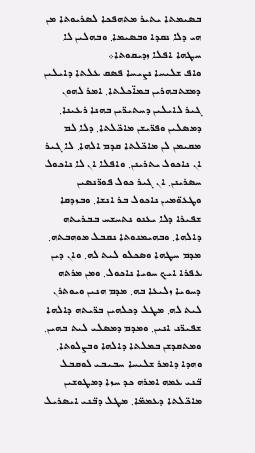ܒܣܝܡܬܐ ܝܬܝܪ ܡܬܗܦܟܐ ܠܣܪܝܘܬܐ ܡܢ ܗܝ ܕܠܐ ܢܩܕܐ ܘܒܣܝܡܐ܂ ܘܒܗܠܝܢ ܠܐ ܚܛܗܐ ܐܦܠܐ ܙܕܝܩܘܬܐ܀
ܘܐܦ ܫܠܝܚܐ ܢܨܝܚܐ ܦܣܩ ܥܠܬܐ ܕܐܝܠܝܢ ܕܡܫܬܒܗܪܝܢ ܒܡܐ̈ܟܠܬܐ܂ ܐܡܪ ܠܗܘܢ ܓܝܪ ܠܐܝܠܝܢ ܕܚܬܝܪ̈ܝܢ ܒܗܢܐ ܪܥܝܢܐ܂ ܕܡܣܠܝܢ ܘܦܪ̈ܝܫܢ ܡܐܟ̈ܠܬܐ܂ ܕܠܐ ܠܡ ܡܩܝܡܢ ܠܢ ܡܐܟ̈ܠܬܐ ܩܕܡ ܐܠܗܐ܂ ܠܐ ܓܝܪ ܐܢ ܢܐܟܘܠ ܝܬܪܝܢܢ܂ ܘܐܦܠܐ ܐܢ ܠܐ ܢܐܟܘܠ ܚܣܪܝܢܢ܂ ܐܢ ܓܝܪ ܟܘܠ ܦܘܪ̈ܢܣܝܢ ܘܛܥܘ̈ܡܝܢ ܢܐܟܘܠ ܒܪ ܐܢܫܐ܂ ܘܒܙܕܩܐ ܫܦܝܪܐ ܕܠܐ ܝܥܢܘ ܢܬܚܫܚ ܒܒܪܝܬܗ ܕܐܠܗܐ܂ ܘܒܗܝܡܢܘܬܐ ܢܩܒܠ ܡܘܗܒܬܗ܂ ܡܕܡ ܚܛܗܐ ܘܣܟܠܘ ܠܝܬ ܠܗ܂ ܘܐܢ ܕܝܢ ܥܦܪܐ ܐܝܟ ܚܘܝܐ ܢܐܟܘܠ܂ ܘܡܢ ܡܪܬܗ ܕܚܘܝܐ ܙܠܝܥܐ ܒܗ܂ ܡܕܡ ܗܢܝܢ ܘܝܘܬܪܢ ܠܝܬ ܠܗ܂ ܡܛܠ ܕܟܠܗܝܢ ܒܪ̈ܝܬܗ ܕܐܠܗܐ ܫܦܝܪ̈ܢ ܐܢܝܢ܂ ܘܡܕܡ ܕܡܣܠܝ ܠܝܬ ܒܗܝܢ܂ ܘܡܬܩܕܫܢ ܒܡܠܬܐ ܕܐܠܗܐ ܘܒܨܠܘܬܐ܂ ܘܗܕܐ ܕܐܡܪ ܫܠܝܚܐ ܚܒܝܒܝ ܠܘܩܒܠ ܒ̈ܢܝ ܥܡܗ ܐܡܪܗ ܟܕ ܚܙܐ ܕܡܛܘܫܝܢ ܡܐܟ̈ܠܬܐ ܕܥܡܡ̈ܐ܂ ܡܛܠ ܕܒ̈ܢܝ ܐܝܣܪܝܠ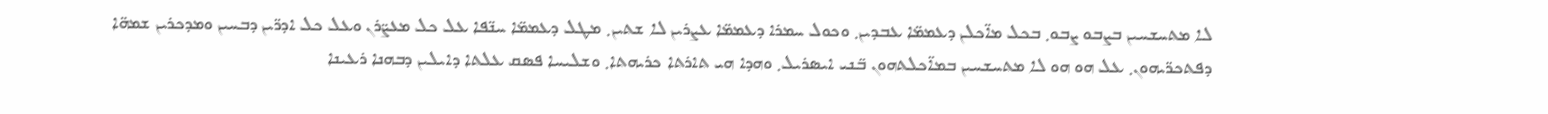ܠܐ ܡܬܚܫܚܝܢ ܒܨܒܘ ܨܒܘ܂ ܒܟܠ ܡܐ̈ܟܠܢ ܕܥܡܡ̈ܐ ܥܒܕܝܢ܂ ܘܟܘܠ ܚܡܪܐ ܕܥܡܡ̈ܐ ܥܨܪܝܢ ܠܐ ܫܬܝܢ܂ ܡܛܠ ܕܥܡܡ̈ܐ ܚܢ̈ܦܐ ܥܠ ܟܠ ܡܥܨ̈ܪܢ ܘܥܠ ܟܠ ܐܕܪ̈ܝܢ ܕܒܚܝܢ ܘܡܕܟܪܝܢ ܫܡܗ̈ܐ ܕܦܬܟܪ̈ܝܗܘܢ܂ ܥܠ ܗܘ ܗܘ ܠܐ ܡܬܚܫܚܝܢ ܒܡܐ̈ܟܠܬܗܘܢ ܒ̈ܢܝ ܐܝܣܪܝܠ܂ ܘܗܕܐ ܗܝ ܬܐܪܬܐ ܟܪܝܗܬܐ܂ ܘܫܠܝܚܐ ܦܣܩ ܥܠܬܐ ܕܐܝܠܝܢ ܕܒܗܢܐ ܪܥܝܢܐ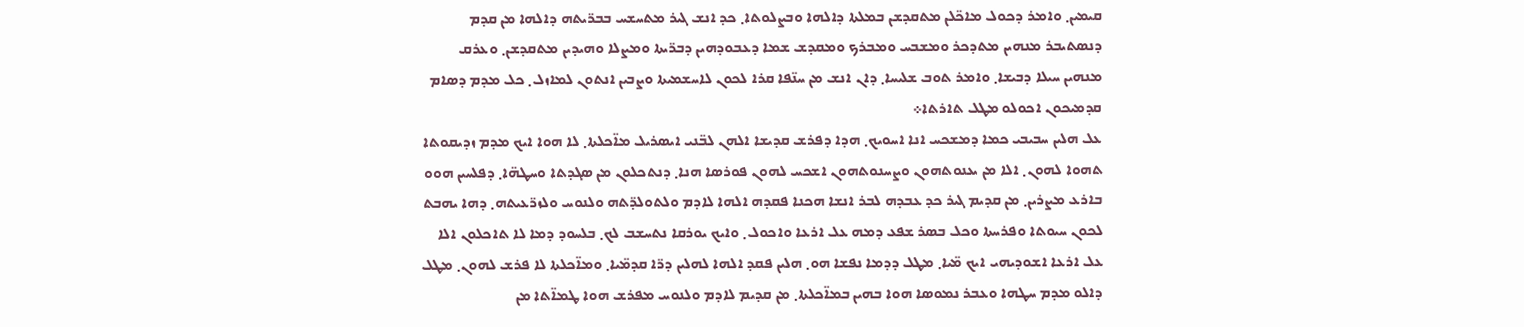ܩܝܡܝܢ܂ ܘܐܡܪ ܕܟܘܠ ܡܐܟ̈ܠܢ ܡܬܩܕܫܢ ܒܡܠܬܐ ܕܐܠܗܐ ܘܒܨܠܘܬܐ܂ ܟܕ ܐܢܫ ܓܝܪ ܡܬܚܫܚ ܒܒܪ̈ܝܬܗ ܕܐܠܗܐ ܡܢ ܩܕܡ ܕܢܣܬܝܒܪ ܡܢܗܝܢ ܡܬܕܟܪ ܘܡܫܒܚ ܘܡܒܪܟ ܘܡܩܕܫ ܫܡܐ ܕܥܒܘܕܗܝܢ ܕܒܪ̈ܝܬܐ ܘܡܨܠܐ ܘܗܝܕܝܢ ܡܬܩܕܫܢ܂ ܘܥܪܩ ܡܢܗܝܢ ܚܝܠܐ ܕܒܝܫܐ܂ ܘܐܡܪ ܬܘܒ ܫܠܝܚܐ܂ ܕܐܢ ܐܢܫ ܡܢ ܚܢ̈ܦܐ ܩܪܐ ܠܟܘܢ ܠܐܚܫܡܝܬܐ ܘܨܒܝܢ ܐܢܬܘܢ ܠܡܐܙܠ܂ ܟܠ ܡܕܡ ܕܣܐܡ ܩܕܡܝܟܘܢ ܐܟܘܠܘ ܡܛܠ ܬܐܪܬܐ܀
ܥܠ ܗܠܝܢ ܚܒܝܒܝ ܟܡܐ ܕܡܫܟܚ ܐܢܐ ܐܚܘܝܟ܂ ܗܕܐ ܕܦܪܫ ܩܕܝܫܐ ܐܠܗܢ ܠܒ̈ܢܝ ܐܝܣܪܝܠ ܡܐ̈ܟܠܬܐ܂ ܠܐ ܗܘܐ ܐܝܟ ܡܕܡ ܙܕܝܩܘܬܐ ܬܗܘܐ ܠܗܘܢ܂ ܐܠܐ ܡܢ ܝܥܢܘܬܗܘܢ ܘܨܚܢܘܬܗܘܢ ܐܫܟܚ ܠܗܘܢ ܦܘܪܣܐ ܗܢܐ܂ ܕܢܬܟܠܘܢ ܡܢ ܣܓܕܬܐ ܘܚܛܗ̈ܐ܂ ܕܦܠܚܝܢ ܗܘܘ ܒܐܪܥ ܡܨܪܝܢ܂ ܡܢ ܩܕܝܡ ܓܝܪ ܟܕ ܥܒܕܗ ܠܒܪ ܐܢܫܐ ܗܟܢܐ ܦܩܕܗ ܐܠܗܐ ܠܐܕܡ ܘܠܬܘܠܕ̈ܬܗ ܘܠܢܘܚ ܘܠܙܪ̈ܥܝܬܗ܂ ܕܗܐ ܝܗܒܬ ܠܟܘܢ ܚܝܘܬܐ ܘܦܪܚܬܐ ܘܟܠ ܒܣܪ ܫܦܥ ܕܡܗ ܥܠ ܐܪܥܐ ܘܐܟܘܠ܂ ܘܐܝܟ ܝܘܪܩܐ ܢܬܚܫܒ ܠܟ܂ ܒܠܚܘܕ ܕܡܐ ܠܐ ܬܐܟܠܘܢ ܐܠܐ ܥܠ ܐܪܥܐ ܐܫܘܕܝܗܝ ܐܝܟ ܡ̈ܝܐ܂ ܡܛܠ ܕܕܡܐ ܢܦܫܐ ܗܘ܂ ܗܠܝܢ ܦܩܕ ܐܠܗܐ ܠܗܠܝܢ ܕܪ̈ܐ ܩܕܡ̈ܝܐ܂ ܘܡܐ̈ܟܠܬܐ ܠܐ ܦܪܫ ܠܗܘܢ܂ ܡܛܠ ܕܐܠܘ ܡܕܡ ܚܛܗܐ ܘܥܒܪ ܢܡܘܣܐ ܗܘܐ ܒܗܝܢ ܒܡܐ̈ܟܠܬܐ܂ ܡܢ ܩܕܝܡ ܠܐܕܡ ܘܠܢܘܚ ܡܦܪܫ ܗܘܐ ܛܡܐ̈ܬܐ ܡܢ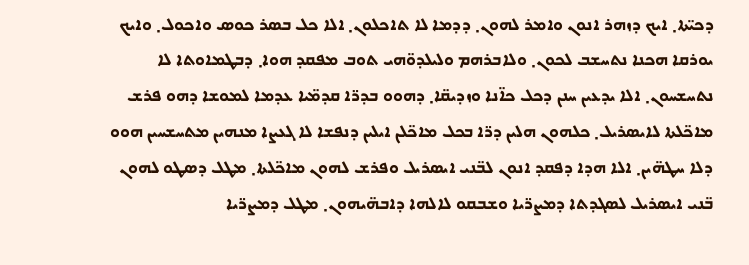ܕܟܝ̈ܬܐ܂ ܐܝܟ ܕܙܗܪ ܐܢܘܢ ܘܐܡܪ ܠܗܘܢ܂ ܕܕܡܐ ܠܐ ܬܐܟܠܘܢ܂ ܐܠܐ ܟܠ ܒܣܪ ܟܘܣ ܘܐܟܘܠ܂ ܘܐܝܟ ܝܘܪܩܐ ܗܟܢܐ ܢܬܚܫܒ ܠܟܘܢ܂ ܘܠܐܒܪܗܡ ܘܠܝܠܕܘ̈ܗܝ ܬܘܒ ܡܦܩܕ ܗܘܐ܂ ܕܒܛܡܐܘܬܐ ܠܐ ܢܬܚܫܚܘܢ܂ ܐܠܐ ܝܕܥܝܢ ܚܢܢ ܕܟܠ ܟܐ̈ܢܐ ܘܙܕܝܩ̈ܐ܂ ܕܗܘܘ ܒܕܪ̈ܐ ܩܕܡ̈ܝܐ ܥܕܡܐ ܠܡܘܫܐ ܕܗܘ ܦܪܫ ܡܐܟ̈ܠܬܐ ܠܐܝܣܪܝܠ܂ ܟܠܗܘܢ ܗܠܝܢ ܕܪ̈ܐ ܒܟܠ ܡܐܟ̈ܠܢ ܐܝܠܝܢ ܕܢܦܫܐ ܠܐ ܓܥܨܐ ܡܢܗܝܢ ܡܬܚܫܚܝܢ ܗܘܘ ܕܠܐ ܚܛܗ̈ܝܢ܂ ܐܠܐ ܗܕܐ ܕܦܩܕ ܐܢܘܢ ܠܒ̈ܢܝ ܐܝܣܪܝܠ ܘܦܪܫ ܠܗܘܢ ܡܐܟ̈ܠܬܐ܂ ܡܛܠ ܕܣܛܘ ܠܗܘܢ ܒ̈ܢܝ ܐܝܣܪܝܠ ܠܣܓܕܬܐ ܕܡܨܪ̈ܝܐ ܘܫܒܩܘ ܠܐܠܗܐ ܕܐܒܗ̈ܝܗܘܢ܂ ܡܛܠ ܕܡܨܪ̈ܝܐ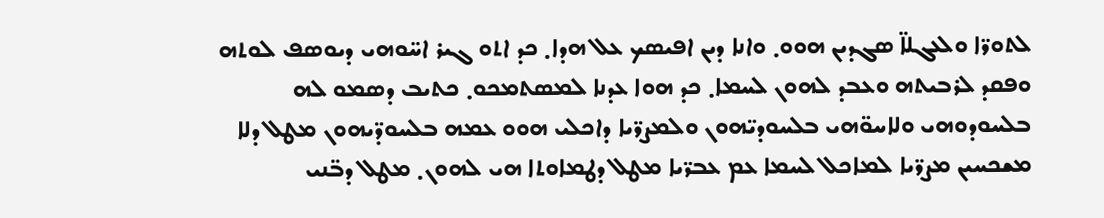ܠܬܘܪ̈ܐ ܘܠܥܓܠܐ̈ ܣܓܕܝܢ ܗܘܘ܂ ܘܐܢܐ ܕܝܢ ܐܦܝܣܟ ܥܠ ܗܕܐ܂ ܟܕ ܐܬܘ ܓܝܪ ܐܚ̈ܘܗܝ ܕܝܘܣܦ ܠܘܬܗ ܘܦܩܕ ܠܪܒܝܬܗ ܘܥܒܕ ܠܗܘܢ ܠܚܡܐ܂ ܟܕ ܗܘܐ ܥܕܢܐ ܠܡܣܬܡܟܘ܂ ܟܬܝܒ ܕܣܡܘ ܠܗ ܒܠܚܘܕܘܗܝ ܘܠܐܚܘ̈ܗܝ ܒܠܚܘܕܝ̈ܗܘܢ ܘܠܡܨܪ̈ܝܐ ܕܐܟܠܝ ܗܘܘ ܥܡܗ ܒܠܚܘܕ̈ܝܗܘܢ ܡܛܠ ܕܠܐ ܡܫܟܚܝܢ ܡܨܪ̈ܝܐ ܠܡܐܟܠ ܠܚܡܐ ܥܡ ܥܒܪ̈ܝܐ ܡܛܠ ܕܛܡܐܘܬܐ ܗܝ ܠܗܘܢ܂ ܡܛܠ ܕܒ̈ܢܝ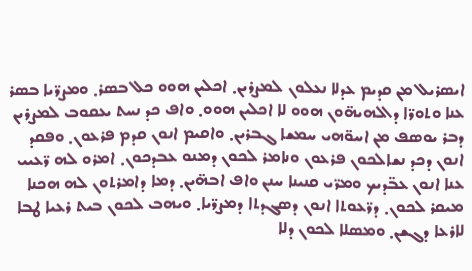ܐܝܣܪܝܠ ܡܢ ܩܕܝܡ ܥܕܠܐ ܢܥܠܘܢ ܠܡܨܪܝܢ܂ ܐܟܠܝܢ ܗܘܘ ܟܠ ܒܣܪ܂ ܘܡܨܪ̈ܝܐ ܒܣܪ ܥܢܐ ܘܬܘܪ̈ܐ ܕܐܠܗܝܗ̈ܘܢ ܗܘܘ ܠܐ ܐܟܠܝܢ ܗܘܘ܂ ܘܐܦ ܟܕ ܢܚܬ ܝܥܩܘܒ ܠܡܨܪܝܢ ܕܒܪ ܝܘܣܦ ܡܢ ܐܚܘ̈ܗܝ ܚܡܫܐ ܓܒܪܝܢ܂ ܘܐܩܝܡ ܐܢܘܢ ܩܕܡ ܦܪܥܘܢ܂ ܘܦܩܕ ܐܢܘܢ ܕܟܕ ܢܫܐܠܟܘܢ ܦܪܥܘܢ ܘܢܐܡܪ ܠܟܘܢ ܕܡܢܘ ܥܒܕܟܘܢ܂ ܐܡܪܘ ܠܗ ܪ̈ܥܝܝ ܥܢܐ ܐܢܘܢ ܥܒ̈ܕܝܟ ܘܡܪ̈ܝ ܩܢܝܢܐ ܚܢܢ ܘܐܦ ܐܒܗ̈ܝܢ܂ ܕܡܐ ܕܐܡܪܬܘܢ ܠܗ ܗܟܢܐ ܡܝܩܪ ܠܟܘܢ܂ ܕܪ̈ܥܘܬܐ ܐܢܘܢ ܕܣܓܕܬܐ ܕܡܨܪ̈ܝܐ܂ ܘܝܗܒ ܠܟܘܢ ܒܝܬ ܪܥܝܐ ܛܒܐ ܠܐܪܥܐ ܕܓܫܢ܂ ܘܡܣܠܐ ܠܟܘܢ ܕܠܐ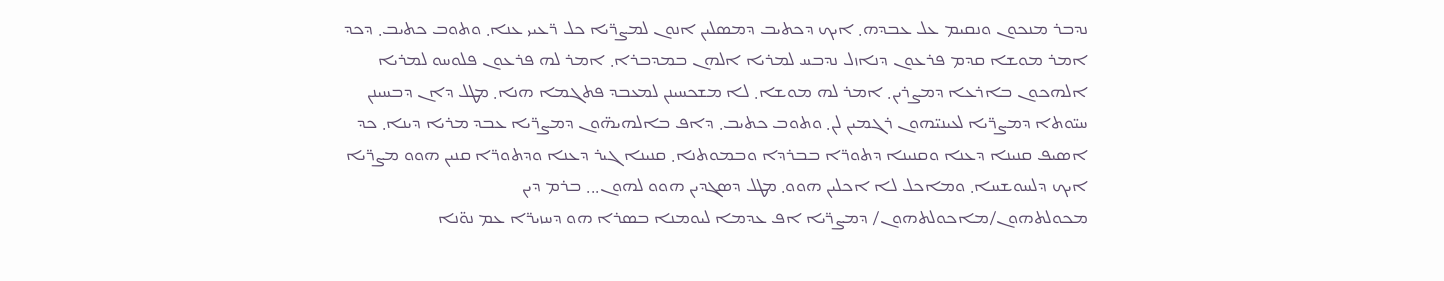ܢܕܒܪ ܡܢܟܘܢ ܘܢܩܝܡ ܥܠ ܥܒܕܗ܂ ܐܝܟ ܕܟܬܝܒ ܕܡܣܠܝܢ ܐܢܘܢ ܠܡܨܪ̈ܝܐ ܟܠ ܪ̈ܥܝܝ ܥܢܐ܂ ܘܬܘܒ ܟܬܝܒ܂ ܕܟܕ ܐܡܪ ܡܘܫܐ ܩܕܡ ܦܪܥܘܢ ܕܢܐܙܠ ܢܕܒܚ ܠܡܪܝܐ ܐܠܗܢ ܒܡܕܒܪܐ܂ ܐܡܪ ܠܗ ܦܪܥܘܢ ܦܠܘܚܘ ܠܡܪܝܐ ܐܠܗܟܘܢ ܒܐܪܥܐ ܕܡܨܪܝܢ܂ ܐܡܪ ܠܗ ܡܘܫܐ܂ ܠܐ ܡܫܟܚܝܢܢ ܠܡܥܒܕ ܦܬܓܡܐ ܗܢܐ܂ ܡܛܠ ܕܐܢ ܕܒܚܝܢܢ ܚܝ̈ܘܬܐ ܕܡܨܪ̈ܝܐ ܠܥܝܢܝ̈ܗܘܢ ܪܓܡܝܢ ܠܢ܂ ܘܬܘܒ ܟܬܝܒ܂ ܕܐܦ ܒܐܠܗܝܗ̈ܘܢ ܕܡܨܪ̈ܝܐ ܥܒܕ ܡܪܝܐ ܕܝܢܐ܂ ܟܕ ܐܣܝܦ ܩܢܝܢܐ ܕܥܢܐ ܘܩܢܝܢܐ ܕܬܘܪ̈ܐ ܒܒܪܕܐ ܘܒܡܘܬܢܐ܂ ܩܢܝܢܐ ܓܝܪ ܕܥܢܐ ܘܕܬܘܪ̈ܐ ܩܢܝܢ ܗܘܘ ܡܨܪ̈ܝܐ ܐܝܟ ܕܠܚܘܫܚܐ܂ ܘܡܐܟܠ ܠܐ ܐܟܠܝܢ ܗܘܘ܂ ܡܛܠ ܕܣܓܕܝܢ ܗܘܘ ܠܗܘܢ܂܂܂ ܒܪܡ ܕܝܢ ܡܟܘܠܬܗܘܢ/ܡܐܟܘܠܬܗܘܢ/ ܕܡܨܪ̈ܝܐ ܐܦ ܥܕܡܐ ܠܝܘܡܢܐ ܒܣܪܐ ܗܘ ܕܚܙܝܪ̈ܐ ܥܡ ܢܘ̈ܢܐ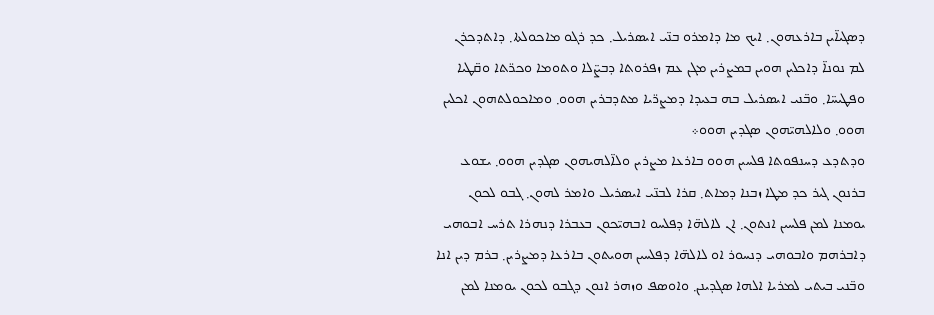ܕܣܓܝܐ̈ܝܢ ܒܐܪܥܗܘܢ܂ ܐܝܟ ܡܐ ܕܐܡܪܘ ܒܢ̈ܝ ܐܝܣܪܝܠ܂ ܟܕ ܪܓܘ ܡܐܟܘܠܬܐ܂ ܕܐܬܕܟܪܢ ܠܡ ܢܘܢܐ̈ ܕܐܟܠܝܢ ܗܘܝܢ ܒܡܨܪܝܢ ܡܓܢ ܥܡ ܙܦܪܘܬܐ ܕܒܨ̈ܠܐ ܘܬܘܡܐ ܘܟܪ̈ܬܐ ܘܩ̈ܛܝܐ ܘܦܛܝܚ̈ܐ܂ ܘܒ̈ܢܝ ܐܝܣܪܝܠ ܒܗ ܒܥܝܕܐ ܕܡܨܪ̈ܝܐ ܡܬܕܒܪܝܢ ܗܘܘ܂ ܘܡܐܟܘܠܬܗܘܢ ܐܟܠܝܢ ܗܘܘ܂ ܘܠܐܠܗܝ̈ܗܘܢ ܣܓܕܝܢ ܗܘܘ܀
ܘܕܬܕܥ ܕܚܢܦܘܬܐ ܦܠܚܝܢ ܗܘܘ ܒܐܪܥܐ ܡܨܪܝܢ ܘܠܐ̈ܠܗܝܗܘܢ ܣܓܕܝܢ ܗܘܘ܂ ܝܫܘܥ ܒܪܢܘܢ ܓܝܪ ܟܕ ܡܛܐ ܙܒܢܐ ܕܡܐܬ܂ ܩܪܐ ܠܒܢ̈ܝ ܐܝܣܪܝܠ ܘܐܡܪ ܠܗܘܢ܂ ܓܒܘ ܠܟܘܢ ܝܘܡܢܐ ܠܡܢ ܦܠܚܝܢ ܐܢܬܘܢ܂ ܐܢ ܠܐܠܗ̈ܐ ܕܦܠܚܘ ܐܒܗܝ̈ܟܘܢ ܒܥܒܪܐ ܕܢܗܪܐ ܬܪܚ ܐܒܘܗܝ ܕܐܒܪܗܡ ܘܐܒܘܗܝ ܕܢܚܘܪ ܐܘ ܠܐܠܗ̈ܐ ܕܦܠܚܝܢ ܗܘܝܬܘܢ ܒܐܪܥܐ ܕܡܨܪܝܢ܂ ܒܪܡ ܕܝܢ ܐܢܐ ܘܒ̈ܢܝ ܒܝܬܝ ܠܡܪܝܐ ܐܠܗܐ ܣܓܕܝܢܢ܂ ܘܐܘܣܦ ܘܙܗܪ ܐܢܘܢ ܕܓܒܘ ܠܟܘܢ ܝܘܡܢܐ ܠܡܢ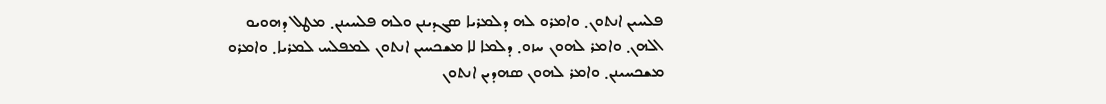ܦܠܚܝܢ ܐܢܬܘܢ܂ ܘܐܡܪܘ ܠܗ ܕܠܡܪܝܐ ܣܓܕܝܢܢ ܘܠܗ ܦܠܚܝܢܢ܂ ܡܛܠ ܕܗܘܝܘ ܐܠܗܢ܂ ܘܐܡܪ ܠܗܘܢ ܚܙܘ܂ ܕܠܡܐ ܠܐ ܡܫܟܚܝܢ ܐܢܬܘܢ ܠܡܦܠܚ ܠܡܪܝܐ܂ ܘܐܡܪܘ ܡܫܟܚܝܢܢ܂ ܘܐܡܪ ܠܗܘܢ ܣܗܕܝܢ ܐܢܬܘܢ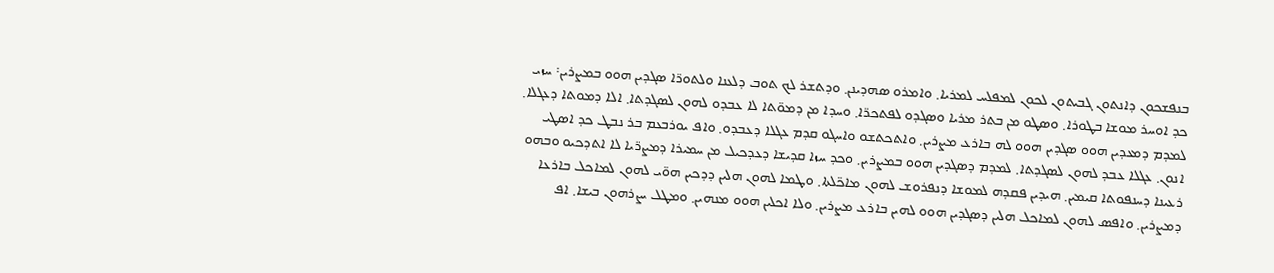ܒܢܦܫܟܘܢ ܕܐܢܬܘܢ ܓܒܝܬܘܢ ܠܟܘܢ ܠܡܦܠܚ ܠܡܪܝܐ܂ ܘܐܡܪܘ ܣܗܕܝܢܢ܂ ܘܕܬܫܪ ܠܟ ܬܘܒ ܕܠܥܢܐ ܘܠܬܘܪ̈ܐ ܣܓܕܝܢ ܗܘܘ ܒܡܨܪܝܢ܃ ܚܙܝ ܟܕ ܐܘܚܪ ܡܘܫܐ ܒܛܘܪܐ܂ ܘܣܛܘ ܡܢ ܒܬܪ ܡܪܝܐ ܘܣܓܕܘ ܠܦܬܟܪ̈ܐ܂ ܘܚܕܐ ܡܢ ܕܡܘ̈ܬܐ ܠܐ ܥܒܕܘ ܠܗܘܢ ܠܣܓܕܬܐ܂ ܐܠܐ ܕܡܘܬܐ ܕܥܓܠܐ܂ ܠܡܕܡ ܕܡܥܕܝܢ ܗܘܘ ܣܓܕܝܢ ܗܘܘ ܠܗ ܒܐܪܥ ܡܨܪܝܢ܂ ܘܐܬܟܬܫܘ ܘܐܚܓܘ ܩܕܡ ܥܓܠܐ ܕܥܒܕܘ܂ ܘܐܦ ܝܘܪܒܥܡ ܒܪ ܢܒܛ ܟܕ ܐܣܛܝ ܐܢܘܢ܂ ܥܓܠܐ ܥܒܕ ܠܗܘܢ ܠܣܓܕܬܐ܂ ܠܡܕܡ ܕܣܓܕܝܢ ܗܘܘ ܒܡܨܪܝܢ܂ ܘܟܕ ܚܙܐ ܩܕܝܫܐ ܕܥܕܟܝܠ ܡܢ ܚܡܝܪܐ ܕܡܨܪ̈ܝܐ ܠܐ ܐܬܕܟܝܘ ܘܒܗܘ ܪܥܝܢܐ ܕܚܢܦܘܬܐ ܩܝܡܝܢ܂ ܗܝܕܝܢ ܦܩܕܗ ܠܡܘܫܐ ܕܢܦܪܘܫ ܠܗܘܢ ܡܐܟ̈ܠܬܐ܂ ܘܛܡܐ ܠܗܘܢ ܗܠܝܢ ܕܕܟܝܢ ܗܘ̈ܝ ܠܗܘܢ ܠܡܐܟܠ ܒܐܪܥܐ ܕܡܨܪܝܢ܂ ܘܐܦܣ ܠܗܘܢ ܠܡܐܟܠ ܗܠܝܢ ܕܣܓܕܝܢ ܗܘܘ ܠܗܝܢ ܒܐܪܥ ܡܨܪܝܢ܂ ܘܠܐ ܐܟܠܝܢ ܗܘܘ ܡܢܗܝܢ܂ ܘܡܛܠ ܝܨܪܗܘܢ ܒܝܫܐ܂ ܐܦ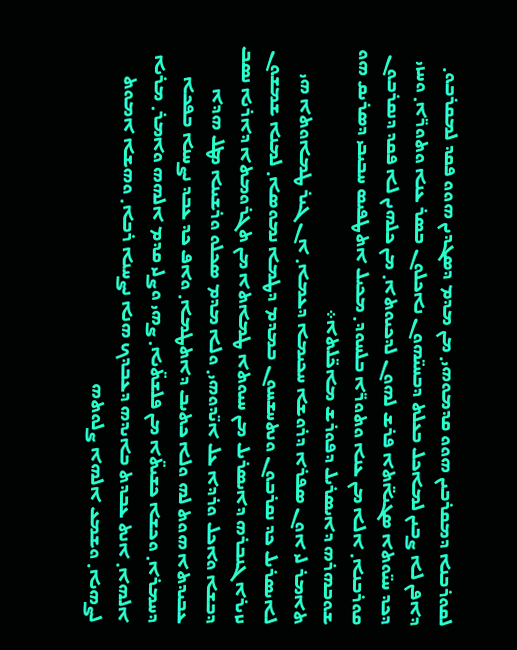ܠܩܘܪܒܢܐ ܕܡܩܪܒܝܢ ܗܘܘ ܩܕܡܘܗܝ܂ ܡܢ ܡܕܡ ܕܣܓܕܝܢ ܗܘܘ ܦܩܕ ܠܡܩܪܒܘ܂ ܕܐܦܢ ܠܐ ܨܒܝܢ ܠܡܐܟܠ ܒܥܠܬ ܕܒܚܝ̈ܗܘܢ ܢܐܟܠܘܢ ܒܣܪ ܥܢܐ ܘܬܘܪ̈ܐ܂ ܘܚܙܝ ܕܟܕ ܚܝ̈ܘܬܐ ܣܓܝܐ̈ܬܐ ܦܪܫ ܠܗܘܢ ܠܕܟܝܘܬܐ܂ ܡܢ ܟܠܗܝܢ ܠܐ ܦܩܕ ܕܢܩܪܒܘܢ ܩܘܪܒܢܐ܂ ܐܠܐ ܡܢ ܥܢܐ ܘܬܘܪ̈ܐ ܒܠܚܘܕ܂ ܡܟܝܠ ܐܬܛܦܝܣ ܚܒܝܒܝ ܕܣܪܝܩ ܗܘ ܫܘܒܗܪܗ ܕܐܝܣܪܝܠ ܕܦܘܪܫ ܡܐܟ̈ܠܬܐ܀
ܬܐܡܪ ܠܝ ܐܘܢ ܣܦܪܐ ܕܪܘܫܐ ܚܟܝܡܐ ܕܥܡܐ܂ ܐܢ ܓܝܪ ܛܡܐܘܬܐ ܗܝ ܠܐܝܣܪܝܠ ܟܕ ܢܩܪܒܘܢ ܘܢܬܚܫܚܘܢ ܒܡܕܡ ܕܛܡܐ ܢܡܘܣܐ܂ ܠܡܢܐ ܫܡܫܘܢ ܢܙܝܪܐ ܓܢܒܪܗ ܕܐܝܣܪܝܠ ܡܢ ܚܝܘܬܐ ܛܡܐܬܐ ܡܢ ܬܓܪܘܡܬܐ ܕܐܪܝܐ ܢܣܒ ܕܒܫܐ ܘܐܟܠ ܘܪܕܐ ܥܠ ܐܝ̈ܕܘܗܝ܂ ܘܠܐ ܡܕܡ ܣܟܠܘ ܘܪܫܝܢܐ ܡܛܠ ܗܕܐ ܥܒܝܕܬܐ ܗܘܬ ܠܗ ܘܠܐ ܟܬܝܒ ܕܐܬܛܡܐ܂ ܘܐܦ ܟܕ ܥܒܕ ܢܨܚܢܐ ܒܦܟܐ ܕܚܡܪܐ܂ ܘܟܫܐ ܟܫܝܬ̈ܐ ܡܢ ܦܠܫܬ̈ܝܐ܂ ܨܗܝ ܘܨܠܝ ܩܕܡ ܐܠܗܗ ܘܐܡܪ܂ ܡܪܝܐ ܐܠܗܐ܂ ܐܢܬ ܥܒܕܬ ܒܐܝܕܗ ܕܥܒܕܟ ܗܢܐ ܢܨܚܢܐ ܪܒܐ܂ ܘܗܫܐ ܐܡܘܬ ܠܨܗܝܐ܂ ܘܫܡܥ ܐܠܗܐ ܨܠܘܬܗ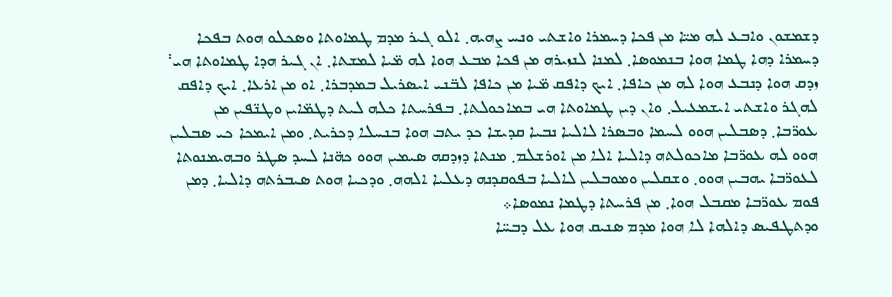ܕܫܡܫܘܢ ܘܐܒܥ ܠܗ ܡܝ̈ܐ ܡܢ ܦܟܐ ܕܚܡܪܐ ܘܐܫܬܝ ܘܢܚ ܨܗܝܗ܂ ܐܠܘ ܓܝܪ ܡܕܡ ܛܡܐܘܬܐ ܘܣܟܠܘ ܗܘܬ ܒܦܟܐ ܕܚܡܪܐ ܕܗܐ ܛܡܐ ܗܘܐ ܒܢܡܘܣܐ܂ ܠܡܢܐ ܠܢܙܝܪܗ ܡܢ ܦܟܐ ܡܒܥ ܗܘܐ ܠܗ ܡ̈ܝܐ ܠܡܫܬܐ܂ ܐܢ ܓܝܪ ܗܕܐ ܛܡܐܘܬܐ ܗܝ܃ ܙܕܩ ܗܘܐ ܕܢܒܥ ܗܘܐ ܠܗ ܡܢ ܟܐܦܐ܂ ܐܝܟ ܕܐܦܩ ܡ̈ܝܐ ܡܢ ܟܐܦܐ ܠܒ̈ܢܝ ܐܝܣܪܝܠ ܒܡܕܒܪܐ܂ ܐܘ ܡܢ ܐܪܥܐ܂ ܐܝܟ ܕܐܦܩ ܠܗܓܪ ܘܐܫܬܝ ܐܝܫܡܥܝܠ܂ ܘܐܢ ܕܝܢ ܛܡܐܘܬܐ ܗܝ ܒܡܐܟܘܠܬܐ܂ ܒܦܪܚܬܐ ܟܠܗ ܠܝܬ ܕܛܡ̈ܐܝܢ ܘܛܢ̈ܦܝܢ ܡܢ ܥܘܪ̈ܒܐ܂ ܕܣܒܠܝܢ ܗܘܘ ܠܚܡܐ ܘܒܣܪܐ ܠܐܠܝܐ ܢܒܝܐ ܩܕܝܫܐ ܟܕ ܝܬܒ ܗܘܐ ܒܢܚܠܐ ܕܟܪܝܬ܂ ܘܡܢ ܐܝܡܟܐ ܟܝ ܣܒܠܝܢ ܗܘܘ ܠܗ ܥܘܪ̈ܒܐ ܡܐܟܘܠܬܗ ܕܐܠܝܐ ܐܠܐ ܡܢ ܐܘܪܫܠܡ܂ ܡܢܬܐ ܕܙܕܩܗ ܣܝܡܝܢ ܗܘܘ ܟܗ̈ܢܐ ܠܚܕ ܣܛܪ ܘܒܗܝܡܢܘܬܐ ܠܥܘܪ̈ܒܐ ܝܗܒܝܢ ܗܘܘ܂ ܘܫܩܠܝܢ ܘܡܘܒܠܝܢ ܠܐܠܝܐ ܒܦܘܩܕܢܗ ܕܥܠܝܐ ܐܠܗܗ܂ ܘܕܟܝܐ ܗܘܬ ܣܝܒܪܬܗ ܕܐܠܝܐ܂ ܕܡܢ ܦܘܡ ܥܘܪ̈ܒܐ ܡܩܒܠ ܗܘܐ܂ ܡܢ ܦܪܚܬܐ ܕܛܡܐ ܢܡܘܣܐ܀
ܘܕܬܛܦܝܣ ܕܐܠܗܐ ܠܐ ܗܘܐ ܡܕܡ ܣܢܝܩ ܗܘܐ ܥܠ ܕܒܚ̈ܐ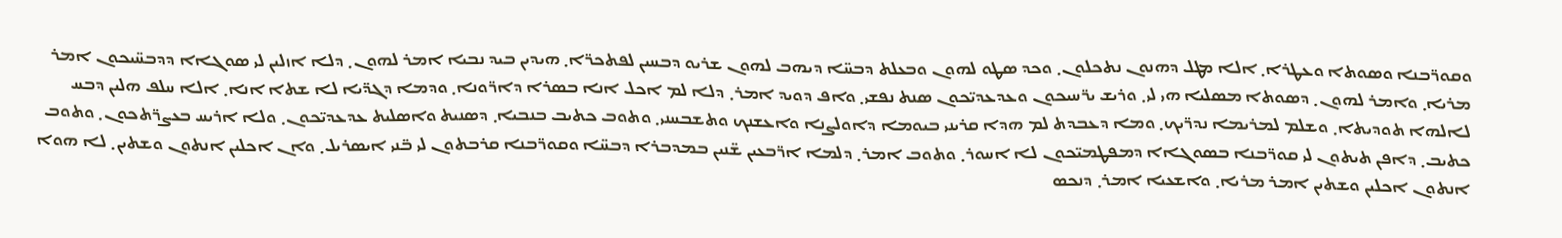ܘܩܘܪ̈ܒܢܐ ܘܣܘܬܐ ܘܥܛܪܐ܂ ܐܠܐ ܡܛܠ ܕܗܢܘܢ ܢܬܟܠܘܢ܂ ܘܟܕ ܣܛܘ ܠܗܘܢ ܘܒܥܠܬ ܕܒܚ̈ܐ ܕܝܗܒ ܠܗܘܢ ܫܪܝܘ ܕܒܚܝܢ ܠܦܬܟܪ̈ܐ܂ ܗܝܕܝܢ ܒܝܕ ܢܒܝܐ ܐܡܪ ܠܗܘܢ܂ ܕܠܐ ܐܙܠܝܢ ܠܝ ܣܘܓܐܐ ܕܕܒܚ̈ܝܟܘܢ ܐܡܪ ܡܪܝܐ܂ ܘܐܡܪ ܠܗܘܢ܂ ܕܣܘܬܐ ܡܣܠܝܐ ܗܝ ܠܝ܂ ܘܪܝܫ ܝܪ̈ܚܝܟܘܢ ܘܥܕܥܕܝ̈ܟܘܢ ܣܢܬ ܢܦܫܝ܂ ܘܐܦ ܕܘܝܕ ܐܡܪ܂ ܕܠܐ ܠܡ ܐܟܠ ܐܢܐ ܒܣܪܐ ܕܐܪ̈ܘܢܐ܂ ܘܕܡܐ ܕܓܕ̈ܝܐ ܠܐ ܫܬܐ ܐܢܐ܂ ܐܠܐ ܚܠܦ ܗܠܝܢ ܕܒܚ ܠܐܠܗܐ ܬܘܕܝܬܐ܂ ܘܫܠܡ ܠܡܪܝܡܐ ܢܕܪ̈ܝܟ܂ ܘܡܐ ܕܥܒܕܬ ܠܡ ܗܕܐ ܩܪܝܢܝ ܒܝܘܡܐ ܕܐܘܠܨܢܐ ܘܐܥܫܢܟ ܘܬܫܒܚܢܝ܂ ܘܬܘܒ ܟܬܝܒ ܒܢܒܝܐ܂ ܕܣܢܝܬ ܘܐܣܠܝܬ ܥܕܥܕܝ̈ܟܘܢ܂ ܘܠܐ ܐܪܝܚ ܒܥܨܪ̈ܬܟܘܢ܂ ܘܬܘܒ ܟܬܝܒ܂ ܕܐܦܢ ܬܝܬܘܢ ܠܝ ܩܘܪ̈ܒܢܐ ܒܣܘܓܐܐ ܕܡܦܛܡܝ̈ܟܘܢ ܠܐ ܐܚܘܪ܂ ܘܬܘܒ ܐܡܪ܂ ܕܠܡܐ ܐܪ̈ܒܥܝܢ ܫ̈ܢܝܢ ܒܡܕܒܪܐ ܕܒܚ̈ܐ ܘܩܘܪ̈ܒܢܐ ܩܪܒܬܘܢ ܠܝ ܒ̈ܢܝ ܐܝܣܪܝܠ܂ ܘܐܢ ܐܟܠܝܢ ܐܢܬܘܢ ܘܫܬܝܢ܂ ܠܐ ܗܘܐ ܐܢܬܘܢ ܐܟܠܝܢ ܘܫܬܝܢ ܐܡܪ ܡܪܝܐ܂ ܘܐܫܥܝܐ ܐܡܪ܂ ܕܢܟܣ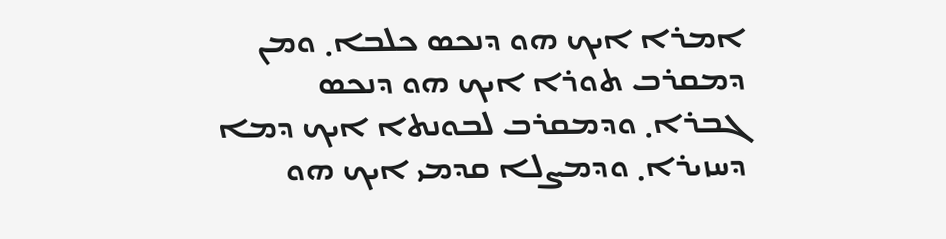ܐܡܪܐ ܐܝܟ ܗܘ ܕܢܟܣ ܟܠܒܐ܂ ܘܡܢ ܕܡܩܪܒ ܬܘܪܐ ܐܝܟ ܗܘ ܕܢܟܣ ܓܒܪܐ܂ ܘܕܡܩܪܒ ܠܒܘܢܬܐ ܐܝܟ ܕܡܐ ܕܚܙܝܪܐ܂ ܘܕܡܨܠܐ ܩܕܡܝ ܐܝܟ ܗܘ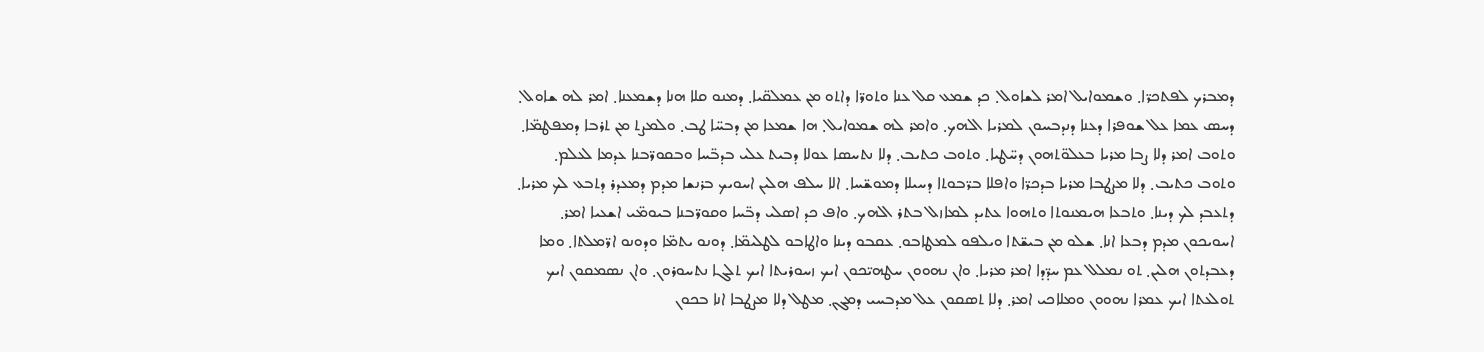ܕܡܒܪܟ ܠܦܬܟܪ̈ܐ܂ ܘܫܡܘܐܝܠ ܐܡܪ ܠܫܐܘܠ܂ ܟܕ ܫܡܥ ܩܠ ܥܢܐ ܘܬܘܪ̈ܐ ܕܐܬܘ ܡܢ ܥܡܠܩ̈ܝܐ܂ ܕܡܢܘ ܩܠܐ ܗܢܐ ܕܫܡܥܢܐ܂ ܐܡܪ ܠܗ ܫܐܘܠ܂ ܕܚܣ ܥܡܐ ܥܠ ܫܘܦܪܐ ܕܥܢܐ ܕܢܕܒܚܘܢ ܠܡܪܝܐ ܐܠܗܟ܂ ܘܐܡܪ ܠܗ ܫܡܘܐܝܠ܂ ܗܐ ܫܡܥܐ ܡܢ ܕܒܚ̈ܐ ܛܒ܂ ܘܠܡܨܬ ܡܢ ܬܪܒܐ ܕܡܦܛܡ̈ܐ܂ ܘܬܘܒ ܐܡܪ ܕܠܐ ܨܒܐ ܡܪܝܐ ܒܥܠܘ̈ܬܗܘܢ ܕܚ̈ܛܝܐ܂ ܘܬܘܒ ܟܬܝܒ܂ ܕܠܐ ܢܬܚܣܐ ܥܘܠܐ ܕܒܝܬ ܥܠܝ ܒܕܒ̈ܚܐ ܘܒܩܘܪ̈ܒܢܐ ܥܕܡܐ ܠܥܠܡ܂ ܘܬܘܒ ܟܬܝܒ܂ ܕܠܐ ܡܨܛܒܐ ܡܪܝܐ ܒܕܟܪ̈ܐ ܘܐܦܠܐ ܒܪ̈ܒܘܬܐ ܕܚܝܠܐ ܕܡܘܫ̈ܚܐ܂ ܐܠܐ ܚܠܦ ܗܠܝܢ ܐܚܘܝܟ ܒܪܢܫܐ ܡܕܡ ܕܡܥܕܪ ܕܬܒܥ ܠܟ ܡܪܝܐ܂ ܕܬܥܒܕ ܠܟ ܕܝܢܐ܂ ܘܬܒܥܐ ܗܝܡܢܘܬܐ ܘܬܗܘܐ ܥܬܝܕ ܠܡܐܙܠ ܒܬܪ ܐܠܗܟ܂ ܘܐܦ ܟܕ ܐܣܠܝ ܕܒ̈ܚܐ ܘܩܘܪ̈ܒܢܐ ܒܝܘܡ̈ܝ ܐܫܥܝܐ ܐܡܪ܂ ܐܚܘܝܟܘܢ ܡܕܡ ܕܒܥܐ ܐܢܐ܂ ܫܠܘ ܡܢ ܒܝܫ̈ܬܐ ܘܝܠܦܘ ܠܡܛܐܒܘ܂ ܥܩܒܘ ܕܝܢܐ ܘܐܛܐܒܘ ܠܛܠܝܡ̈ܐ܂ ܕܘܢܘ ܝܬܡ̈ܐ ܘܕܘܢܘ ܐܪ̈ܡܠܬܐ܂ ܘܡܐ ܕܥܒܕܬܘܢ ܗܠܝܢ܂ ܬܘ ܢܡܠܠ ܥܡ ܚܕ̈ܕܐ ܐܡܪ ܡܪܝܐ܂ ܘܐܢ ܢܗܘܘܢ ܚܛܗܝ̈ܟܘܢ ܐܝܟ ܙܚܘܪܝܬܐ ܐܝܟ ܬܠܓܐ ܢܬܚܘܪܘܢ܂ ܘܐܢ ܢܣܡܩܘܢ ܐܝܟ ܬܘܠܥܬܐ ܐܝܟ ܥܡܪܐ ܢܗܘܘܢ ܘܡܠܐܟܝ ܐܡܪ܂ ܕܠܐ ܬܣܩܘܢ ܥܠ ܡܕܒܚܝ ܕܡܓܢ܂ ܡܛܠ ܕܠܐ ܡܨܛܒܐ ܐܢܐ ܒܟܘܢ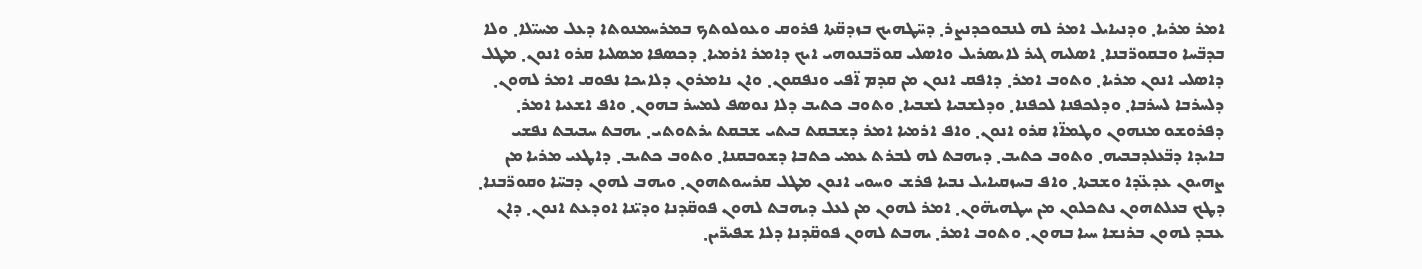ܐܡܪ ܡܪܝܐ܂ ܘܕܢܝܐܝܠ ܐܡܪ ܠܗ ܠܢܒܘܟܕܢܨܪ܂ ܕܚ̈ܛܗܝܟ ܒܙܕܩ̈ܬܐ ܦܪܘܩ ܘܥܘܠܘܬܟ ܒܡܪܚܡܢܘܬܐ ܕܥܠ ܡܚܝ̈ܠܐ܂ ܘܠܐ ܒܕܒ̈ܚܐ ܘܒܩܘܪ̈ܒܢܐ܂ ܐܣܠܝܗ ܓܝܪ ܠܐܝܣܪܝܠ ܘܐܣܠܝ ܩܘܪ̈ܒܢܘܗܝ ܐܝܟ ܕܐܡܪ ܐܪܡܝܐ܂ ܕܟܣܦܐ ܡܣܠܝܐ ܩܪܘ ܐܢܘܢ܂ ܡܛܠ ܕܐܣܠܝ ܐܢܘܢ ܡܪܝܐ܂ ܘܬܘܒ ܐܡܪ܂ ܕܐܦܩ ܐܢܘܢ ܡܢ ܩܕܡ ܐ̈ܦܝ ܘܢܦܩܘܢ܂ ܘܐܢ ܢܐܡܪܘܢ ܕܠܐܝܟܐ ܢܦܘܩ ܐܡܪ ܠܗܘܢ܂ ܕܠܚܪܒܐ ܠܚܪܒܐ܂ ܘܕܠܟܦܢܐ ܠܟܦܢܐ܂ ܘܕܠܫܒܝܐ ܠܫܒܝܐ܂ ܘܬܘܒ ܟܬܝܒ ܕܠܐ ܢܘܣܦ ܠܡܚܪ ܒܗܘܢ܂ ܘܐܦ ܐܫܥܝܐ ܐܡܪ܂ ܕܦܪܘܫܘ ܡܢܗܘܢ ܘܛܡܐ̈ܐ ܩܪܘ ܐܢܘܢ܂ ܘܐܦ ܐܪܡܝܐ ܐܡܪ ܕܫܒܩܬ ܒܝܬܝ ܫܒܩܬ ܝܪܬܘܬܝ܂ ܝܗܒܬ ܚܒܝܒܬ ܢܦܫܝ ܒܐܝܕܐ ܕܒ̈ܥܠܕܒܒܝܗ܂ ܘܬܘܒ ܟܬܝܒ܂ ܕܝܗܒܬ ܠܗ ܠܒܪܬ ܥܡܝ ܟܬܒܐ ܕܫܘܒܩܢܐ܂ ܘܬܘܒ ܟܬܝܒ܂ ܕܐܛܥܝ ܡܪܝܐ ܡܢ ܨܗܝܘܢ ܥܕܥ̈ܕܐ ܘܫܒܬܐ܂ ܘܐܦ ܒܚܙܩܝܐܝܠ ܢܒܝܐ ܦܪܫ ܘܚܘܝ ܐܢܘܢ ܡܛܠ ܩܪܝܝܘܬܗܘܢ܂ ܘܝܗܒ ܠܗܘܢ ܕܒܚ̈ܐ ܘܩܘܪ̈ܒܢܐ܂ ܕܛܟ ܒܥܠܬܗܘܢ ܢܬܟܠܘܢ ܡܢ ܚܛܗܝܗ̈ܘܢ܂ ܐܡܪ ܠܗܘܢ ܡܢ ܠܥܠ ܕܝܗܒܬ ܠܗܘܢ ܦܘܩ̈ܕܢܐ ܘܕܝ̈ܢܐ ܐܘܕܥܬ ܐܢܘܢ܂ ܕܐܢ ܥܒܕ ܠܗܘܢ ܒܪܢܫܐ ܚܝܐ ܒܗܘܢ܂ ܘܬܘܒ ܐܡܪ܂ ܝܗܒܬ ܠܗܘܢ ܦܘܩ̈ܕܢܐ ܕܠܐ ܫܦܝܪ̈ܝܢ܂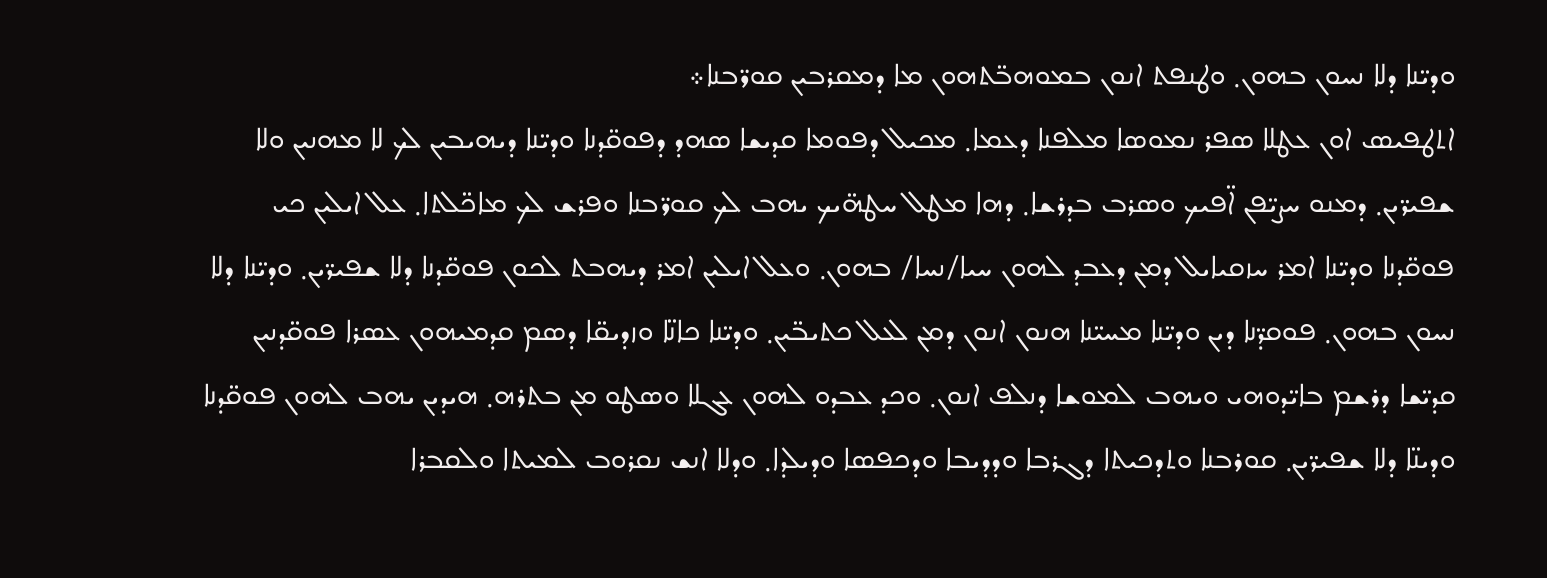ܘܕܝ̈ܢܐ ܕܠܐ ܢܚܘܢ ܒܗܘܢ܂ ܘܛܢܦܬ ܐܢܘܢ ܒܡܘܗܒ̈ܬܗܘܢ ܡܐ ܕܡܩܪܒܝܢ ܩܘܪ̈ܒܢܐ܀
ܐܬܛܦܝܣ ܐܘܢ ܥܛܠܐ ܣܦܪ ܢܡܘܣܐ ܡܠܦܢܐ ܕܥܡܐ܂ ܡܟܝܠ ܕܦܘܡܐ ܩܕܝܫܐ ܣܗܕ ܕܦܘܩ̈ܕܢܐ ܘܕܝ̈ܢܐ ܕܝܗܝܒܝܢ ܠܟ ܠܐ ܡܗܢܝܢ ܘܠܐ ܫܦܝܪ̈ܝܢ܂ ܕܡܢܘ ܚܨܝ̈ܦܢ ܐ̈ܦܝܟ ܘܣܪܒ ܒܕܪܫܐ܂ ܕܗܐ ܡܛܠ ܚܛܗ̈ܝܟ ܝܗܒ ܠܟ ܩܘܪ̈ܒܢܐ ܘܦܪܫ ܠܟ ܡܐܟ̈ܠܬܐ܂ ܥܠ ܐܝܠܝܢ ܟܝ ܦܘܩ̈ܕܢܐ ܘܕܝ̈ܢܐ ܐܡܪ ܚܙܩܝܐܝܠ ܕܡܢ ܕܥܒܕ ܠܗܘܢ ܚܝܐ/ܢܚܐ/ ܒܗܘܢ܂ ܘܥܠ ܐܝܠܝܢ ܐܡܪ ܕܝܗܒܬ ܠܟܘܢ ܦܘܩ̈ܕܢܐ ܕܠܐ ܫܦܝܪ̈ܝܢ܂ ܘܕܝ̈ܢܐ ܕܠܐ ܢܚܘܢ ܒܗܘܢ܂ ܦܘܩܕ̈ܢܐ ܕܝܢ ܘܕܝ̈ܢܐ ܡܚܝ̈ܢܐ ܗܢܘܢ ܐܢܘܢ ܕܡܢ ܠܥܠ ܟܬܝܒ̈ܝܢ܂ ܘܕܝ̈ܢܐ ܟܐܢ̈ܐ ܘܙܕܝܩ̈ܐ ܕܣܡ ܩܕܡܝܗܘܢ ܥܣܪܐ ܦܘܩ̈ܕܢܝܢ ܩܕܝ̈ܫܐ ܕܪܫܡ ܒܐܝ̈ܕܘܗܝ ܘܝܗܒ ܠܡܘܫܐ ܕܢܠܦ ܐܢܘܢ܂ ܘܟܕ ܥܒܕܘ ܠܗܘܢ ܥܓܠܐ ܘܣܛܘ ܡܢ ܒܬܪܗ܂ ܗܝܕܝܢ ܝܗܒ ܠܗܘܢ ܦܘܩ̈ܕܢܐ ܘܕܝܢ̈ܐ ܕܠܐ ܫܦܝܪ̈ܝܢ܂ ܩܘܪܒܢܐ ܘܬܕܟܝܬܐ ܕܓܪܒܐ ܘܕܕܝܒܐ ܘܕܟܦܣܐ ܘܕܝܠܕܐ܂ ܘܕܠܐ ܐܢܫ ܢܩܪܘܒ ܠܡܝܬܐ ܘܠܩܒܪܐ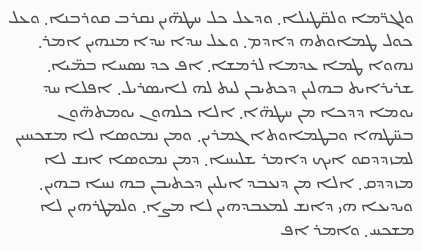ܘܠܓܪ̈ܡܐ ܘܠܩ̈ܛܝܠܐ܂ ܘܕܥܠ ܟܠ ܚܛܗ̈ܝܢ ܢܩܪܒ ܩܘܪܒܢܐ܂ ܘܥܠ ܟܘܠ ܛܡܐܘܬܗ ܕܐܕܡ܂ ܘܥܠ ܚܕܐ ܚܕܐ ܡܢܗܝܢ ܐܡܪ܂ ܢܗܘܐ ܛܡܐ ܥܕܡܐ ܠܪܡܫܐ܂ ܐܦ ܟܕ ܢܣܚܐ ܒܡ̈ܝܐ܂ ܫܪܝܪܐܝܬ ܒܗܠܝܢ ܕܟܬܝܒܢ ܠܝܬ ܠܗ ܠܐܝܣܪܝܠ܂ ܐܦܠܐ ܚܕ ܝܘܡܐ ܕܕܟܐ ܡܢ ܚܛܗ̈ܐ܂ ܐܠܐ ܟܠܗܘܢ ܝܘܡܬܗ̈ܘܢ ܒܚ̈ܛܗܐ ܘܒܛܡܐܘܬܐ ܓܡܪܝܢ܂ ܘܡܢ ܢܡܘܣܐ ܠܐ ܡܫܟܚܝܢ ܠܡܙܕܕܩܘ ܐܝܟ ܕܐܡܪ ܫܠܝܚܐ܂ ܕܡܢ ܢܡܘܣܐ ܐܢܫ ܠܐ ܡܙܕܕܩ܂ ܐܠܐ ܡܢ ܕܢܥܒܕ ܐܝܠܝܢ ܕܟܬܝܒܢ ܒܗ ܢܚܐ ܒܗܝܢ܂ ܘܝܕܝܥܐ ܗܝ ܕܐܢܫ ܠܡܥܒܕܗܝܢ ܠܐ ܡܨܐ܂ ܘܠܡܛܪܗܝܢ ܠܐ ܡܫܟܚ܂ ܘܐܡܪ ܐܦ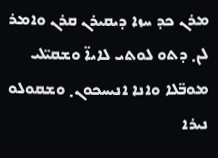ܡܪܢ ܟܕ ܚܙܐ ܕܝܩܝܪܢ ܩܪܢ ܘܐܡܪ ܠܢ܂ ܕܬܘ ܠܘܬܝ ܠܐܝܐ̈ ܘܫܩܝ̈ܠܝ ܡܘܒ̈ܠܐ ܘܐܢܐ ܐܢܝܚܟܘܢ܂ ܘܫܩܘܠܘ ܢܝܪܐ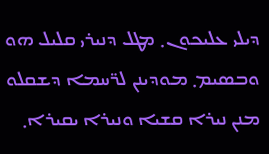ܕܝܠܝ ܥܠܝܟܘܢ܂ ܡܛܠ ܕܢܝܪܝ ܩܠܝܠ ܗܘ ܘܒܣܝܡ܂ ܡܘܕܝܢܢ ܠܪ̈ܚܡܐ ܕܫܩܠܘ ܡܢܢ ܢܝܪܐ ܩܫܝܐ ܘܢܝܪܐ ܝܩܝܪܐ܂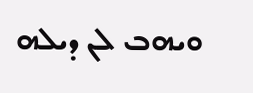ܘܝܗܒ ܠܢ ܕܝܠܗ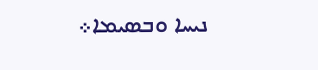ܢܝܚܐ ܘܒܣܝܡܐ܀